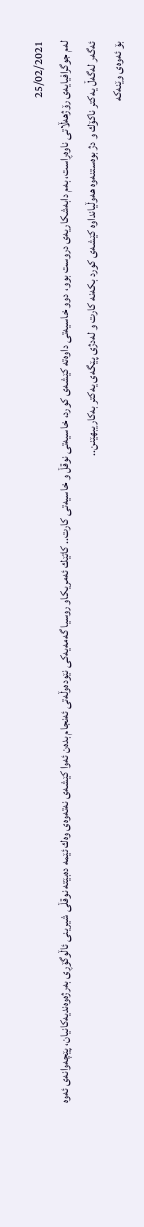25/02/2021
لەم جوگرافیایەی رۆژهەڵاتی ناوەڕاست، بەم دابەشكاریەی دروست بوو، دوو خاسیەتی داوەتە كێشەی كورد، خاسیەتی نوقڵ و خاسیەتی كارت.. كاتێك ئەمریكاو روسیا گەمەیەكی نێودەوڵەتی ئەنجام بدەن ئەوا كێشەی نەتەوەی وەك ئێمە دەبێتە نوقڵی شیرینی ئاڵوگۆڕی بەرژەوەندیەكانیان، پێچەوانەی ئەوە ئەگەر لەگەڵ یەكتر ناكۆك و دژ بوەستنەوە هەوڵیانداوە كێشەی كورد بكەنە كارت و لەدژی پێگەی یەكتر بەكاریبهێنن..
بۆ ئەوەی وێنەكە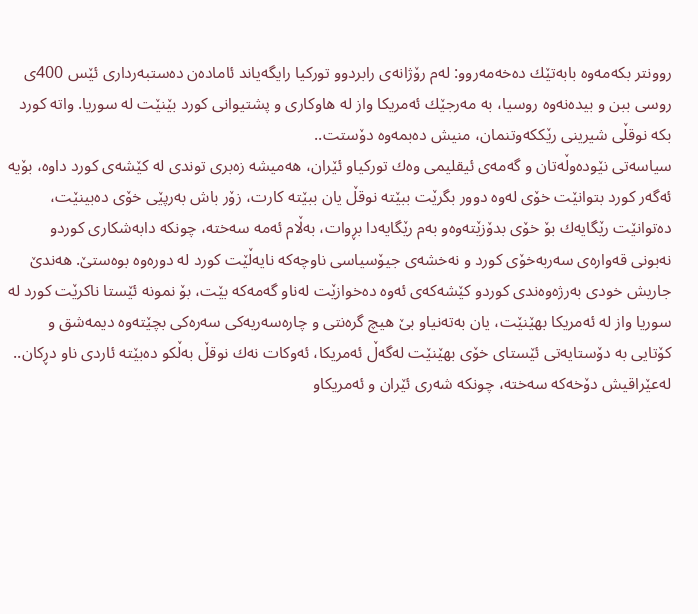روونتر بكەمەوە بابەتێك دەخەمەروو: لەم رۆژانەی رابردوو توركیا رایگەیاند ئامادەن دەستبەرداری ئێس 400ی روسی ببن و بیدەنەوە روسیا، بە مەرجێك ئەمریكا واز لە هاوكاری و پشتیوانی كورد بێنێت لە سوریا. واتە كورد بكە نوقڵی شیرینی رێككەوتنمان، منیش دەبمەوە دۆستت..
سیاسەتی نێودەوڵەتان و گەمەی ئیقلیمی وەك توركیاو ئێران، هەمیشە زەبری توندی لە كێشەی كورد داوە، بۆیە ئەگەر كورد بتوانێت خۆی لەوە دوور بگرێت ببێتە نوقڵ یان ببێتە كارت، زۆر باش بەرپێی خۆی دەبینێت، دەتوانێت رێگایەك بۆ خۆی بدۆزێتەوەو بەم رێگایەدا بڕوات، بەڵام ئەمە سەختە، چونكە دابەشكاری كوردو نەبونی قەوارەی سەربەخۆی كورد و نەخشەی جیۆسیاسی ناوچەكە نایەڵێت كورد لە دورەوە بوەستێ. هەندێ جاریش خودی بەرژەوەندی كوردو كێشەكەی ئەوە دەخوازێت لەناو گەمەكە بێت، بۆ نمونە ئێستا ناكرێت كورد لە سوریا واز لە ئەمریكا بهێنێت، یان بەتەنیاو بێ هیچ گرەنتی و چارەسەریەكی سەرەكی بچێتەوە دیمەشق و كۆتایی بە دۆستایەتی ئێستای خۆی بهێنێت لەگەڵ ئەمریكا، ئەوكات نەك نوقڵ بەڵكو دەبێتە ئاردی ناو دڕكان..
لەعێراقیش دۆخەكە سەختە، چونكە شەری ئێران و ئەمریكاو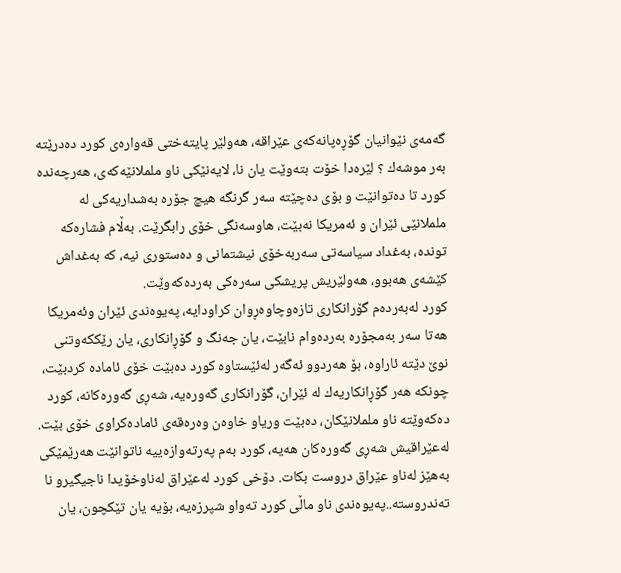گەمەی نێوانیان گۆڕەپانەكەی عێراقە، هەولێر پایتەختی قەوارەی كورد دەدرێتە بەر موشەك ؟ لێرەدا خۆت بتەوێت یان نا، لایەنێكی ناو ململانێەكەی، هەرچەندە كورد تا دەتوانێت و بۆی دەچێتە سەر گرنگە هیچ جۆرە بەشداریەكی لە ململانێی ئێران و ئەمریكا نەبێت، هاوسەنگی خۆی رابگرێت. بەڵام فشارەكە توندە، بەغداد سیاسەتی سەربەخۆی نیشتمانی و دەستوری نیە، كە بەغداش كێشەی هەبوو، هەولێریش پریشكی سەرەكی بەردەكەوێت.
كورد لەبەردەم گۆرانكاری تازەوچاوەڕوان كراودایە، پەیوەندی ئێران وئەمریكا هەتا سەر بەمجۆرە بەردەوام نابێت، یان جەنگ و گۆڕانكاری، یان رێككەوتنی نوێ دێتە ئاراوە، بۆ هەردوو ئەگەر لەئێستاوە كورد دەبێت خۆی ئامادە كردبێت، چونكە هەر گۆڕانكاریەك لە ئێران، گۆرانكاری گەورەیە، شەڕی گەورەكانە، كورد دەكەوێتە ناو ململانێكان، دەبێت وریاو خاوەن وەرەقەی ئامادەكراوی خۆی بێت.
لەعێراقیش شەڕی گەورەكان هەیە، كورد بەم پەرتەوازەییە ناتوانێت هەرێمێكی بەهێز لەناو عێراق دروست بكات. دۆخی كورد لەعێراق لەناوخۆیدا ناجیگیرو نا تەندروستە..پەیوەندی ناو ماڵی كورد تەواو شپرزەیە، بۆیە یان تێكچون، یان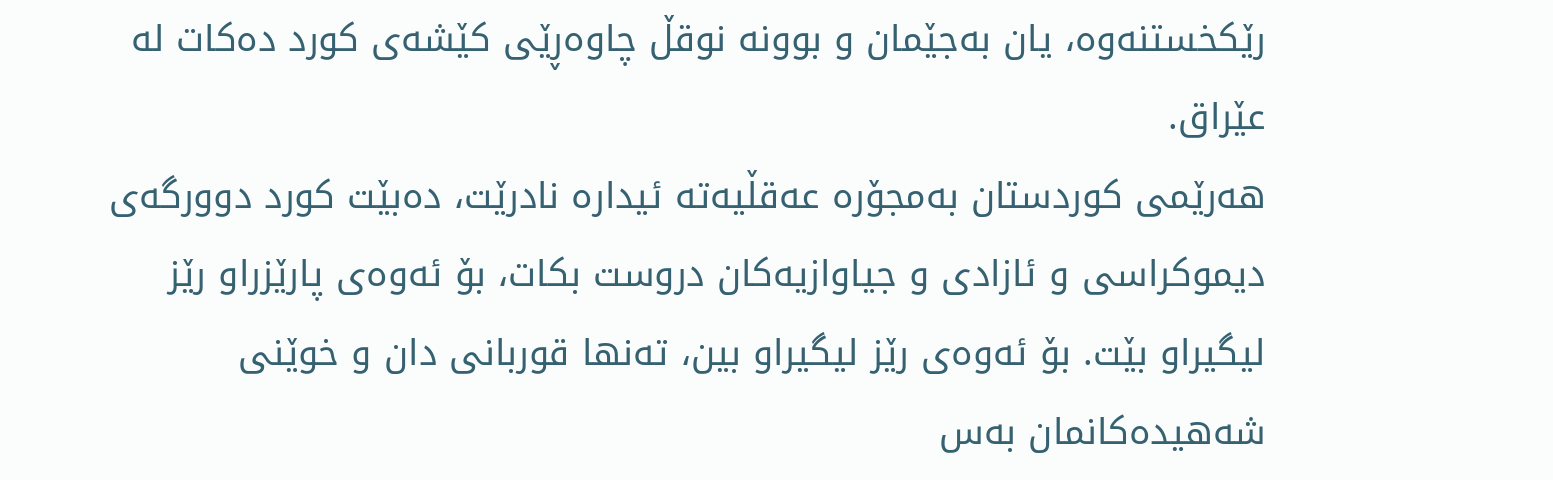رێكخستنەوە، یان بەجێمان و بوونە نوقڵ چاوەڕێی كێشەی كورد دەكات لە عێراق.
هەرێمی كوردستان بەمجۆرە عەقڵیەتە ئیدارە نادرێت، دەبێت كورد دوورگەی دیموكراسی و ئازادی و جیاوازیەكان دروست بكات، بۆ ئەوەی پارێزراو رێز لیگیراو بێت. بۆ ئەوەی رێز لیگیراو بین، تەنها قوربانی دان و خوێنی شەهیدەكانمان بەس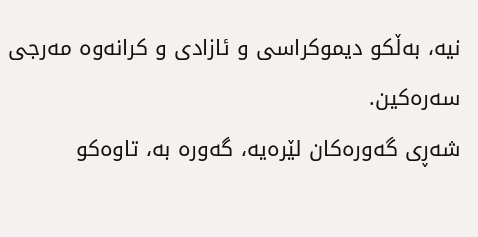نیە، بەڵكو دیموكراسی و ئازادی و كرانەوە مەرجی سەرەكین.
شەڕی گەورەكان لێرەیە، گەورە بە، تاوەكو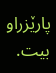پارێزراو بیت.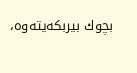بچوك بیربكەیتەوە،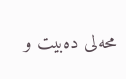محەلی دەبیت و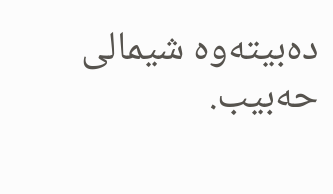دەبیتەوە شیمالی حەبیب.